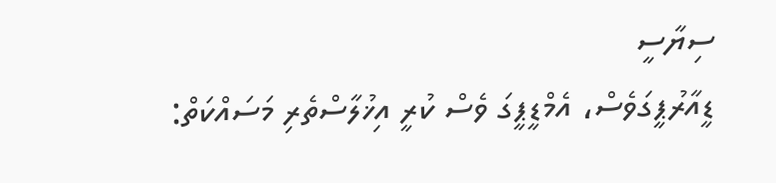ސިޔާސީ
ޑީއާރުޕީގަވެސް، އެމްޑީޕީގަ ވެސް ކުރީ އިޚުލާސްތެރި މަސައްކަތް: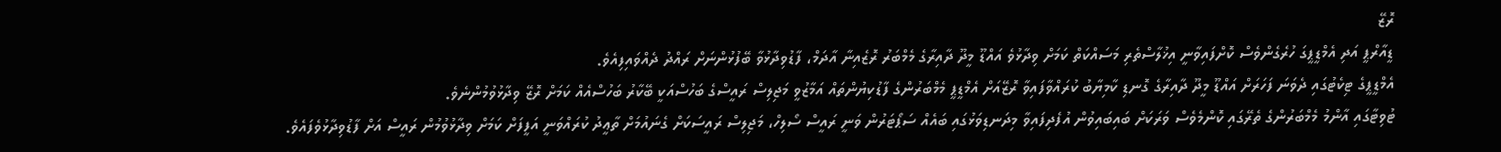ރޮޒޭ
ޑީއާރްޕީ އަދި އެމްޑީޕީގަ ހުރެގެންވެސް ކޮށްފައިވާނީ އިޚުލާސްތެރި މަސައްކަތް ކަމަށް ވިދާޅުވެ އައްޑޫ މީދޫ ދާއިރާގެ މެމްބަރު ރޮޒެއިނާ އާދަމް، ފާޑުވިދާޅުވާ ބޭފުޅުންނަށް ރައްދު ދެއްވައިފިއެވެ.
އެމްޑީޕީގެ ޓިކެޓުގައި ދެވަނަ ފަހަރަށް އައްޑޫ މީދޫ ދާއިރާގެ ގޮނޑި ކާމިޔާބު ކުރައްވާފައިވާ ރޮޒޭއަށް އެމްޑީޕީ މެމްބަރުންގެ ފާޑުކިޔުންތައް އަމާޒުވީ މަޖިލިސް ރައީސްގެ ބަހުސްއަކީ ބޭކާރު ބަހުސްއެއް ކަމަށް ރޮޒޭ ވިދާޅުވުމުންނެވެ.
ޓުވިޓާގައި އާންމު މެމްބަރުންގެ ތެރޭގައި ކޮންމެވެސް ވަރަކަށް ބައިބައިވުން އުފެދިފައިވާ މިދަނޑިވަޅުގައި ބައެއް ސަޕޯޓަރުން ވަނީ ރައީސް ސޯލިހް، މަޖިލިސް ރައީސަކަށް ގެނައުމަށް ތާޢީދު ކުރައްވަނީ އަފީފަށް ކަމަށް ވިދާޅުވުމުން ރައީސް އަށް ފާޑުވިދާޅުވެފައެވެ.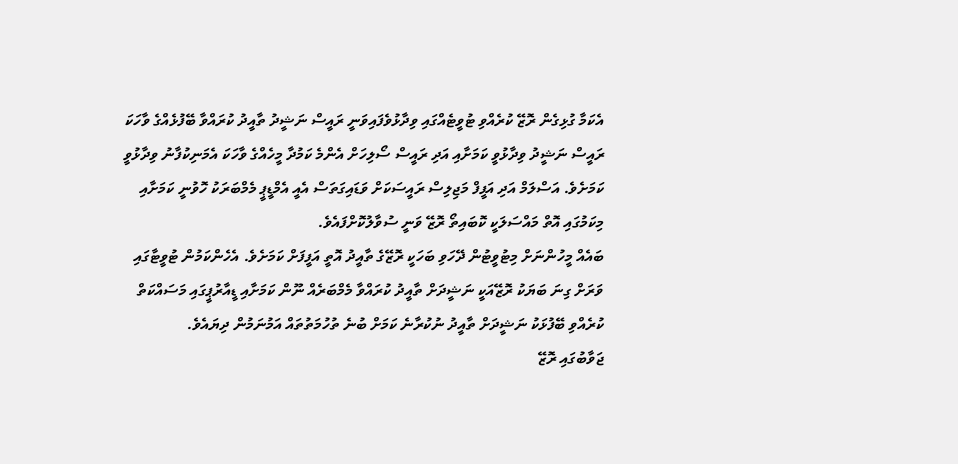އެކަމާ ގުޅިގެން ރޮޒޭ ކުރެއްވި ޓުވީޓެއްގައި ވިދާޅުވެފައިވަނީ ރައީސް ނަޝީދު ތާއީދު ކުރައްވާ ބޭފުޅެއްގެ ވާހަކަ ރައީސް ނަޝީދު ވިދާޅުވީ ކަމަށާއި އަދި ރައީސް ސޯލިހަށް އެންމެ ކަމުދާ މީހެއްގެ ވާހަކަ އެމަނިކުފާނު ވިދާޅުވީ ކަމަށެވެ. އަސްލަމް އަދި އަފީފް މަޖިލިސް ރައީސަކަށް ވަޑައިގަތަސް އެއީ އެމްޑީޕީ މެމްބަރަކު ހޮވުނީ ކަމަށާއި މިކަމުގައި އޮތް މައްސަލަކީ ކޮބައިތޯ ރޮޒޭ ވަނީ ސުވާލުކޮށްފައެވެ.
ބައެއް މީހުންނަށް މިޓުވީޓުން ދޭހަވި ބަހަކީ ރޮޒޭގެ ތާއީދު އޮތީ އަފީފަށް ކަމަށެވެ. އެހެންކަމުން ޓުވީޓާގައި ވަރަށް ގިނަ ބަޔަކު ރޮޒޭއަކީ ނަޝީދަށް ތާއީދު ކުރައްވާ މެމްބަރެއް ނޫން ކަމަށާއި ޑީއާރުޕީގައި މަސައްކަތް ކުރެއްވި ބޭފުޅަކު ނަޝީދަށް ތާއީދު ނުކުރާނެ ކަމަށް ބުނެ ތުހުމަތުތައް އަމުނަމުން ދިޔައެވެ.
ޖަވާބުގައި ރޮޒޭ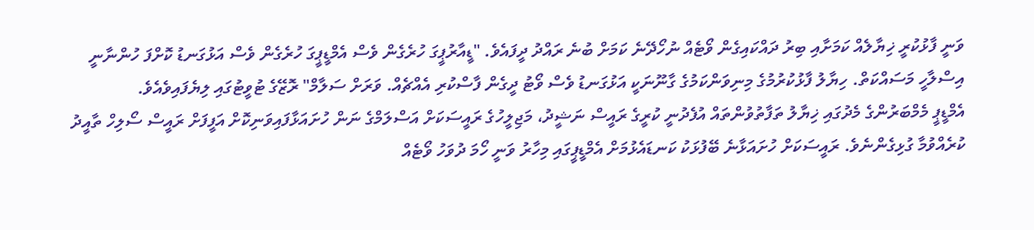ވަނީ ފާޅުކުރީ ޚިޔާލެއް ކަމަށާއި ބިރު ދައްކައިގެން ވޯޓެއް ނުހޯދޭނެ ކަމަށް ބުނެ ރައްދު ދީފައެވެ. "ޑީއާރުޕީގަ ހުރެގެން ވެސް އެމްޑީޕީގަ ހުރެގެން ވެސް އަޅުގަނޑު ކޮށްފަ ހުންނާނީ އިސްލާހީ މަސައްކަތް. ހިޔާލު ފާޅުކުރުމުގެ މިނިވަންކަމުގެ ގާނޫނަކީ އަޅުގަނޑު ވެސް ވޯޓު ދީގެން ފާސްކުރި އެއްޗެއް. ވަރަށް ސަލާމް" ރޮޒޭގެ ޓުވީޓުގައި ލިޔެފައިވެއެވެ.
އެމްޑީޕީ މެމްބަރުންގެ މެދުގައި ޚިޔާލު ތަފާތުވުންތައް އުފެދުނީ ކުރީގެ ރައީސް ނަޝީދު، މަޖިލީހުގެ ރައީސަކަށް އަސްލަމްގެ ނަން ހުށައަޅާފައިވަނިކޮށް އަފީފަށް ރައީސް ސޯލިހް ތާއީދު ކުރެއްވުމާ ގުޅިގެންނެވެ. ރައީސަކަށް ހުށައަޅާނެ ބޭފުޅަކު ކަނޑައެޅުމަށް އެމްޑީޕީގައި މިހާރު ވަނީ ހޯމަ ދުވަހު ވޯޓެއް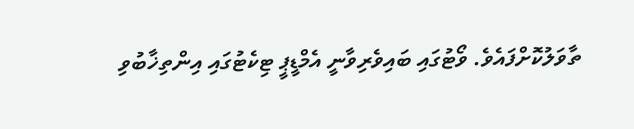ތާވަލުކޮށްފައެވެ. ވޯޓުގައި ބައިވެރިވާނީ އެމްޑީޕީ ޓިކެޓުގައި އިންތިޚާބުވި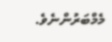މެމްބަރުންނެވެ.